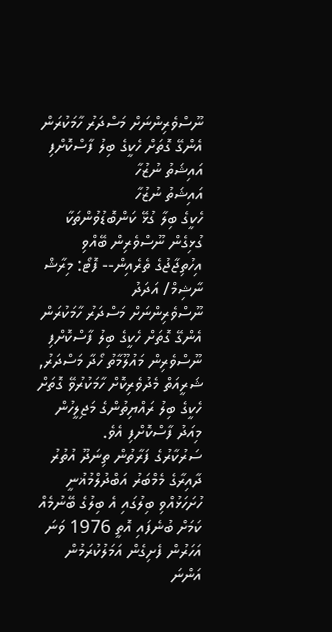ނޫސްވެރިންނަށް މަސްދަރު ހާމަކުރަން އެންގޭ ގޮތަށް ހެކީގެ ބިލު ފާސްކޮށްފި
އައިޝަތު ނުޒުހާ
އައިޝަތު ނުޒުހާ
ހެކީގެ ބިލާ ގުޅޭ ކަންބޮޑުވުންތަކާ ގުޅިގެން ނޫސްވެރިން ބޭއްވި އިހުތިޖާޖުގެ ތެރެއިން-- ފޮޓޯ: މިރާޝް ނާޝިމް/ އަދަދު
ނޫސްވެރިންނަށް މަސްދަރު ހާމަކުރަން އެންގޭ ގޮތަށް ހެކީގެ ބިލު ފާސްކޮށްފި
ނޫސްވެރިން މައުލޫމާތު ހޯދާ މަސްދަރު, ޝަރީއަތް މެދުވެރިކޮށް ހާމަކުރުވޭ ގޮތަށް ހެކީގެ ބިލު ރައްޔިތުންގެ މަޖިލީހުން މިއަދު ފާސްކޮށްފި އެވެ.
ސަރުކާރުގެ ފަރާތުން ތިނަދޫ އުތުރު ދާއިރާގެ މެމްބަރު އަބްދުލްމުޣުނީ ހުށަހަޅުއްވި ބިލުގައި އެ ބިލުގެ ބޭނުމެއް ކަމަށް ބުނެފައި އޮތީ 1976 ވަނަ އަހަރުން ފެށިގެން އަމަލުކުރަމުން އަންނަ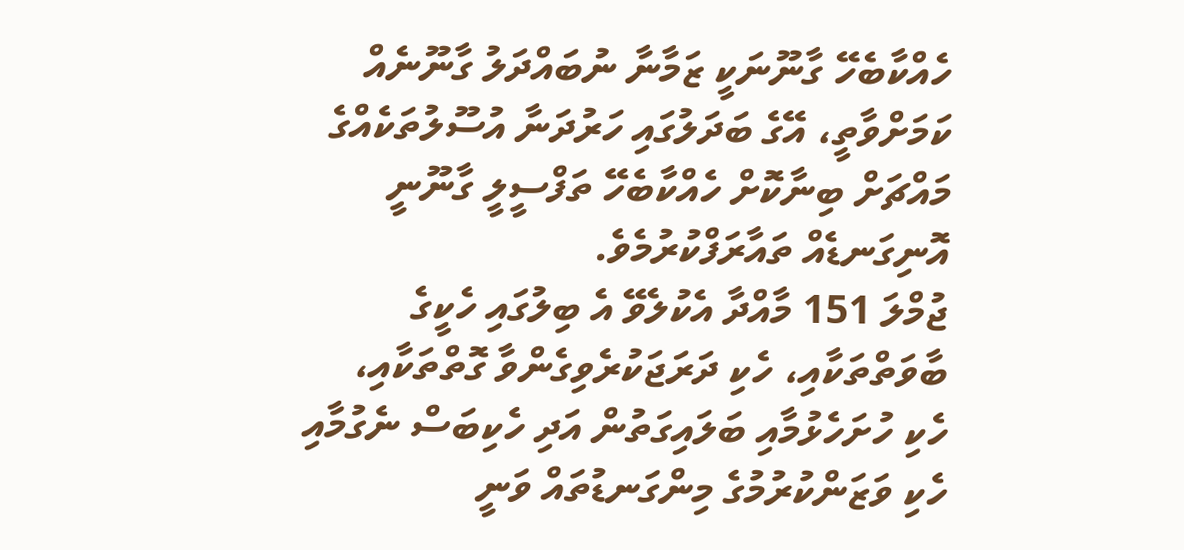ހެއްކާބެހޭ ގާނޫނަކީ ޒަމާނާ ނުބައްދަލު ގާނޫނެއް ކަމަށްވާތީ، އޭގެ ބަދަލުގައި ހަރުދަނާ އުސޫލުތަކެއްގެ މައްޗަށް ބިނާކޮށް ހެއްކާބެހޭ ތަފްސީލީ ގާނޫނީ އޮނިގަނޑެއް ތައާރަފްކުރުމެވެ.
ޖުމްލަ 151 މާއްދާ އެކުލެވޭ އެ ބިލުގައި ހެކީގެ ބާވަތްތަކާއި، ހެކި ދަރަޖަކުރެވިގެންވާ ގޮތްތަކާއި، ހެކި ހުށަހެޅުމާއި ބަލައިގަތުން އަދި ހެކިބަސް ނެގުމާއި ހެކި ވަޒަންކުރުމުގެ މިންގަނޑުތައް ވަނީ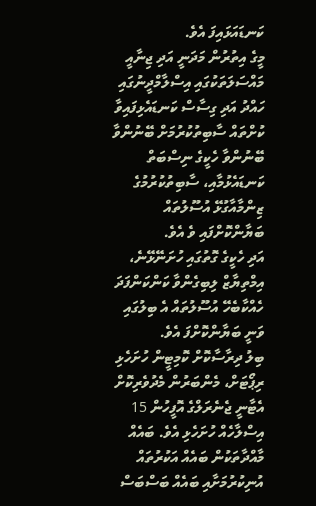ކަނޑައަޅައިފަ އެވެ.
މީގެ އިތުރުން މަދަނީ އަދި ޖިނާއީ މައްސަލަތަކުގައި އިސްލާމްދީނުގައި ހައްދު އަދި ގިސާސް ކަނޑައެޅިފައިވާ ކުށްތައް ސާބިތުކުރުމަށް ބޭނުންވާ ބޭނުންވާ ހެކީގެ ނިސްބަތް ކަނޑައެޅުމާއި، ސާބިތުކުރުމުގެ ޒިންމާއާގުޅޭ އުސޫލުތައް ބަޔާންކޮށްފައި ވެ އެވެ.
އަދި ހެކީގެ ގޮތުގައި ހުށަނޭޅޭނެ، އިމްތިޔާޒް ލިބިގެންވާ ކަންކަންފަދަ ހެއްކާބެހޭ އުސޫލުތައް އެ ބިލުގައި ވަނީ ބަޔާންކޮށްފަ އެވެ.
ބިލު ދިރާސާކޮށް ކޮމިޓީން ހުށަހެޅި ރިޕޯޓަށް، މެންބަރުން މެދުވެރިކޮށް އެޓާނީ ޖެނެރަލްގެ އޮފީހުން 15 އިސްލާހެއް ހުށަހެޅި އެވެ. ބައެއް މާއްދާތަކުން ބައެއް އަކުރުތައް އުނިކުރުމަށާއި ބައެއް ބަސްބަސް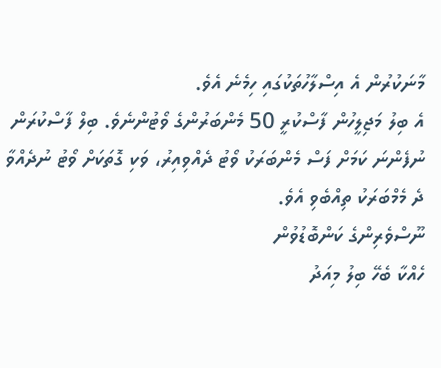މާނަކުރުން އެ އިސްލާހުތަކުގައި ހިމެނެ އެވެ.
އެ ބިލު މަޖިލީހުން ފާސްކުރީ 50 މެންބަރުންގެ ވޯޓުންނެވެ. ބިލް ފާސްކުރަން ނުފެންނަ ކަމަށް ފަސް މެންބަރަކު ވޯޓު ދެއްވިއިރު، ވަކި ގޮތަކަށް ވޯޓު ނުދެއްވާ ދެ މެމްބަރަކު ތިއްބެވި އެވެ.
ނޫސްވެރިންގެ ކަންބޮޑުވުން
ހެއްކާ ބެހޭ ބިލު މިއަދު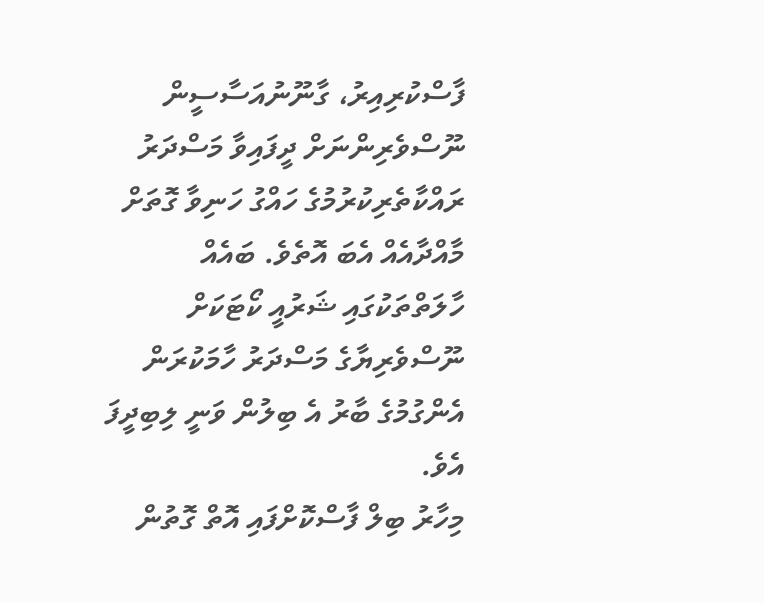ފާސްކުރިއިރު، ގާނޫނުއަސާސީން ނޫސްވެރިންނަށް ދީފައިވާ މަސްދަރު ރައްކާތެރިކުރުމުގެ ހައްގު ހަނިވާ ގޮތަށް މާއްދާއެއް އެބަ އޮތެވެ. ބައެއް ހާލަތްތަކުގައި ޝަރުއީ ކޯޓަކަށް ނޫސްވެރިޔާގެ މަސްދަރު ހާމަކުރަން އެންގުމުގެ ބާރު އެ ބިލުން ވަނީ ލިބިދީފަ އެވެ.
މިހާރު ބިލް ފާސްކޮށްފައި އޮތް ގޮތުން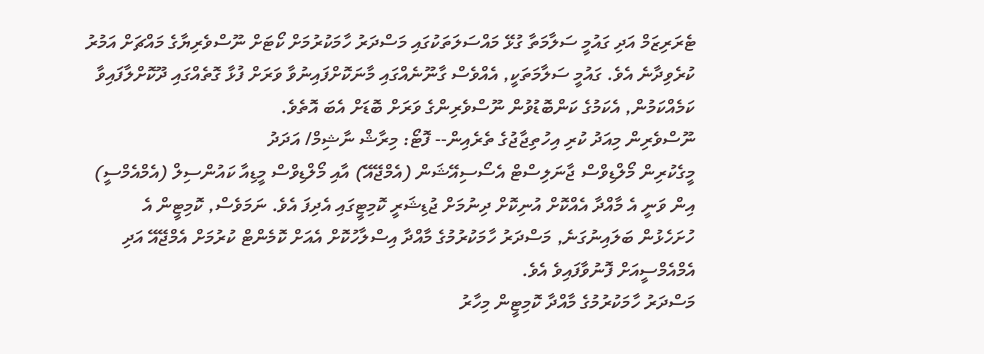ޓެރަރިޒަމް އަދި ގައުމީ ސަލާމަތާ ގުޅޭ މައްސަލަތަކުގައި މަސްދަރު ހާމަކުރުމަށް ކޯޓަށް ނޫސްވެރިޔާގެ މައްޗަށް އަމުރު ކުރެވިދާނެ އެވެ. ގައުމީ ސަލާމަތަކީ, އެއްވެސް ގާނޫނެއްގައި މާނަކޮށްފައިނުވާ ވަރަށް ފުޅާ ގޮތެއްގައި ދޫކޮށްލާފައިވާ ކަމެއްކަމުން, އެކަމުގެ ކަންބޮޑުވުން ނޫސްވެރިންގެ ވަރަށް ބޮޑަށް އެބަ އޮތެވެ.
ނޫސްވެރިން މިއަދު ކުރި އިހުތިޖާޖުގެ ތެރެއިން-- ފޮޓޯ: މިރާޝް ނާޝިމް/ އަދަދު
މީގެކުރިން މޯލްޑިވްސް ޖާނަލިސްޓް އެސޯސިއޭޝަން (އެމްޖޭއޭ) އާއި މޯލްޑިވްސް މީޑިއާ ކައުންސިލް (އެމްއެމްސީ) އިން ވަނީ އެ މާއްދާ އެއްކޮށް އުނިކޮށް ދިނުމަށް ޖުޑިޝަރީ ކޮމިޓީގައި އެދިފަ އެވެ. ނަމަވެސް, ކޮމިޓީން އެ ހުށަހެޅުން ބަލައިނުގަނެ, މަސްދަރު ހާމަކުރުމުގެ މާއްދާ އިސްލާހުކޮށް އެއަށް ކޮމެންޓް ކުރުމަށް އެމްޖޭއޭ އަދި އެމްއެމްސީއަށް ފޮނުވާފައިވެ އެވެ.
މަސްދަރު ހާމަކުރުމުގެ މާއްދާ ކޮމިޓީން މިހާރު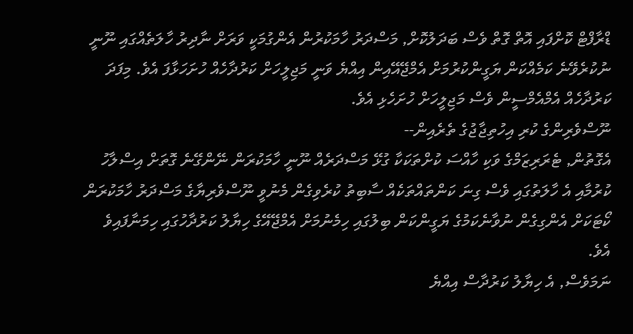ޑްރާފްޓް ކޮށްފައި އޮތް ގޮތް ވެސް ބަދަލުކޮށް, މަސްދަރު ހާމަކުރުން އެންގުމަކީ ވަރަށް ނާދިރު ހާލަތެއްގައި ނޫނީ ނުކުރެވޭނެ ކަމެއްކަން ޔަގީންކުރުމަށް އެމްޖޭއޭއިން އިއްޔެ ވަނީ މަޖިލީހަށް ކަރުދާހެއް ހުށަހަޅާފަ އެވެ. މިފަދަ ކަރުދާހެއް އެމްއެމްސީން ވެސް މަޖިލީހަށް ހުށަހެޅި އެވެ.
ނޫސްވެރިންގެ ކުރި އިހުތިޖާޖުގެ ތެރެއިން--
އެގޮތުން, ޓެރަރިޒަމްގެ ވަކި ހާއްސަ ކުށްތަކަކާ ގުޅޭ މަސްދަރެއް ނޫނީ ހާމަކުރަން ނޭންގޭނެ ގޮތަށް އިސްލާހު ކުރުމާއި އެ ހާލަތުގައި ވެސް ގިނަ ކަންތައްތަކެއް ސާބިތު ކުރެވިގެން މެނުވީ ނޫސްވެރިޔާގެ މަސްދަރު ހާމަކުރަން ކޯޓަކަށް އެންގިގެން ނުވާނެކަމުގެ ޔަގީންކަން ބިލުގައި ހިމެނުމަށް އެމްޖޭއޭގެ ހިޔާލު ކަރުދާހުގައި ހިމަނާފައިވެ އެވެ.
ނަމަވެސް, އެ ހިޔާލު ކަރުދާސް އިއްޔެ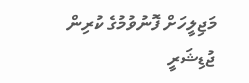މަޖިލީހަށް ފޮނުވުމުގެ ކުރިން ޖުޑިޝަރީ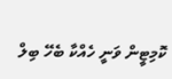ކޮމިޓީން ވަނީ ހެއްކާ ބެހޭ ބިލް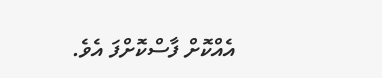އެއްކޮށް ފާސްކޮށްފަ އެވެ.